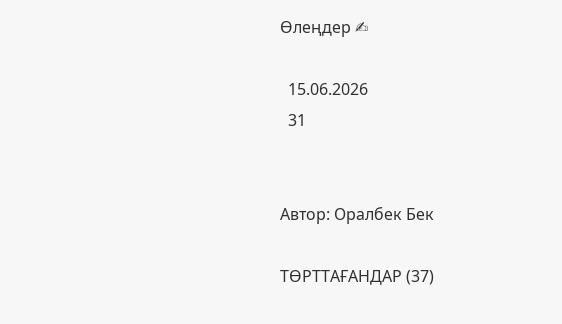Өлеңдер ✍

  15.06.2026
  31


Автор: Оралбек Бек

ТӨРТТАҒАНДАР (37)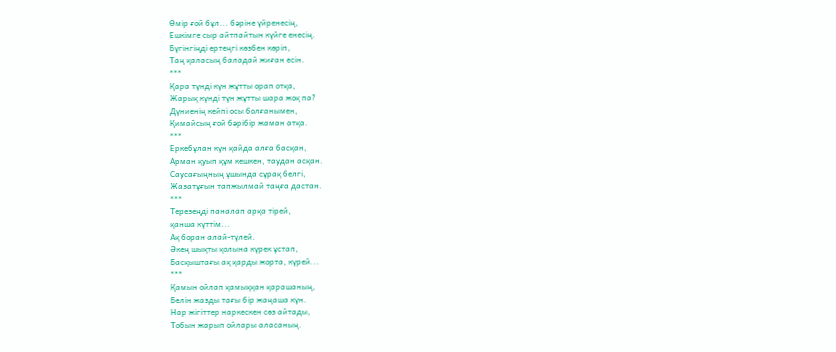Өмір ғой бұл... бәріне үйренесің,
Ешкімге сыр айтпайтын күйге енесің.
Бүгінгіңді ертеңгі көзбен көріп,
Таң қаласың баладай жиған есін.
***
Қара түнді күн жұтты орап отқа,
Жарық күнді түн жұтты шара жоқ па?
Дүниенің кейпі осы болғанымен,
Қимайсың ғой бәрібір жаман атқа.
***
Еркебұлан күн қайда алға басқан,
Арман қуып құм кешкен, таудан асқан.
Саусағыңның ұшында сұрақ белгі,
Жазатұғын тапжылмай таңға дастан.
***
Терезеңді паналап арқа тірей,
қанша күттім...
Ақ боран алай-түлей.
Әкең шықты қолына күрек ұстап,
Басқыштағы ақ қарды жорта, күрей...
***
Қамын ойлап қамыққан қарашаның,
Белін жазды тағы бір жаңаша күн.
Нар жігіттер наркескен сөз айтады,
Тобын жарып ойлары аласаның.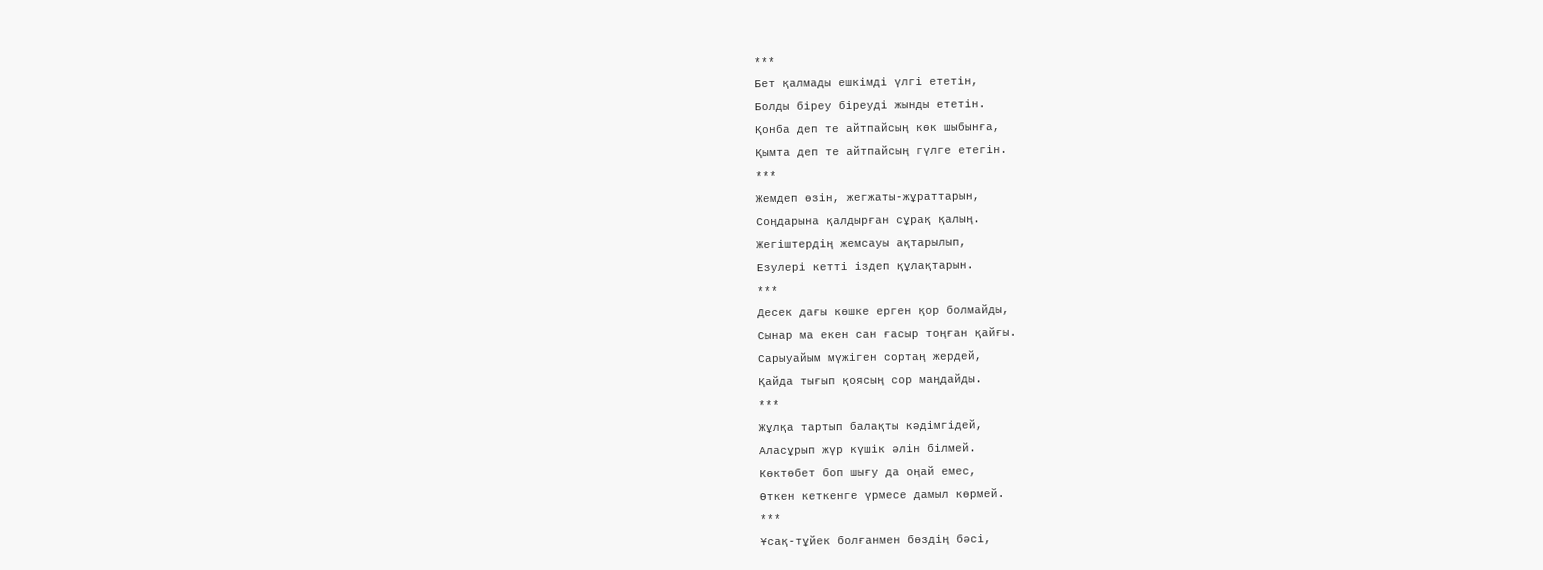***
Бет қалмады ешкімді үлгі ететін,
Болды біреу біреуді жынды ететін.
Қонба деп те айтпайсың көк шыбынға,
Қымта деп те айтпайсың гүлге етегін.
***
Жемдеп өзін, жегжаты-жұраттарын,
Соңдарына қалдырған сұрақ қалың.
Жегіштердің жемсауы ақтарылып,
Езулері кетті іздеп құлақтарын.
***
Десек дағы көшке ерген қор болмайды,
Сынар ма екен сан ғасыр тоңған қайғы.
Сарыуайым мүжіген сортаң жердей,
Қайда тығып қоясың сор маңдайды.
***
Жұлқа тартып балақты кәдімгідей,
Аласұрып жүр күшік әлін білмей.
Көктөбет боп шығу да оңай емес,
Өткен кеткенге үрмесе дамыл көрмей.
***
Ұсақ-тұйек болғанмен бөздің бәсі,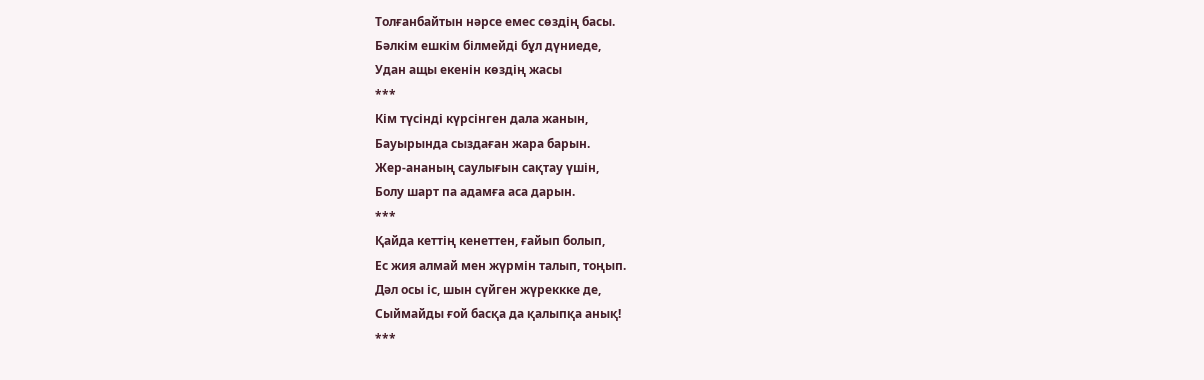Толғанбайтын нәрсе емес сөздің басы.
Бәлкім ешкім білмейді бұл дүниеде,
Удан ащы екенін көздің жасы
***
Кім түсінді күрсінген дала жанын,
Бауырында сыздаған жара барын.
Жер-ананың саулығын сақтау үшін,
Болу шарт па адамға аса дарын.
***
Қайда кеттің кенеттен, ғайып болып,
Ес жия алмай мен жүрмін талып, тоңып.
Дәл осы іс, шын сүйген жүреккке де,
Сыймайды ғой басқа да қалыпқа анық!
***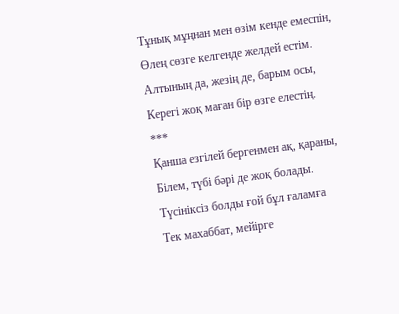Тұнық мұңнан мен өзім кенде емеспін,
Өлең сөзге келгенде желдей естім.
Алтының да, жезің де, барым осы,
Керегі жоқ маған бір өзге елестің.
***
Қанша езгілей бергенмен ақ, қараны,
Білем, түбі бәрі де жоқ болады.
Түсініксіз болды ғой бұл ғаламға
Тек махаббат, мейірге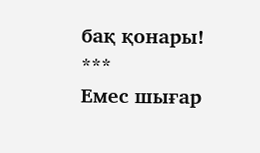бақ қонары!
***
Емес шығар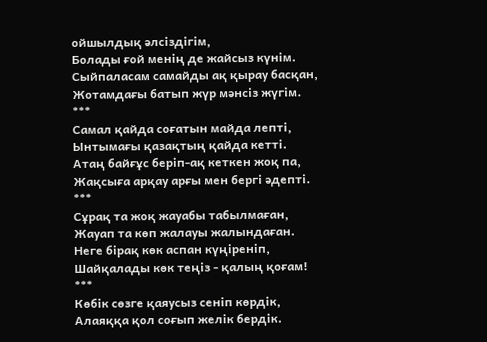ойшылдық әлсіздігім,
Болады ғой менің де жайсыз күнім.
Сыйпаласам самайды ақ қырау басқан,
Жотамдағы батып жүр мәнсіз жүгім.
***
Самал қайда соғатын майда лепті,
Ынтымағы қазақтың қайда кетті.
Атаң байғұс беріп-ақ кеткен жоқ па,
Жақсыға арқау арғы мен бергі әдепті.
***
Сұрақ та жоқ жауабы табылмаған,
Жауап та көп жалауы жалындаған.
Неге бірақ көк аспан күңіреніп,
Шайқалады көк теңіз - қалың қоғам!
***
Көбік сөзге қаяусыз сеніп көрдік,
Алаяққа қол соғып желік бердік.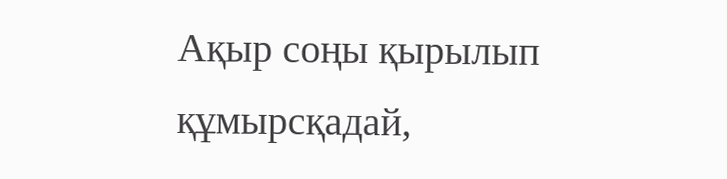Ақыр соңы қырылып құмырсқадай,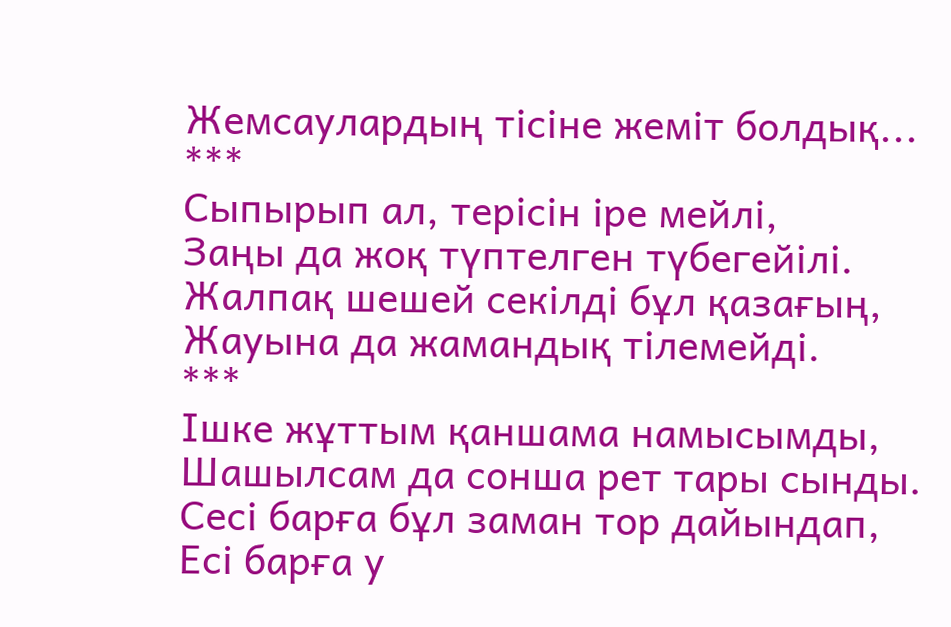Жемсаулардың тісіне жеміт болдық...
***
Сыпырып ал, терісін іре мейлі,
Заңы да жоқ түптелген түбегейілі.
Жалпақ шешей секілді бұл қазағың,
Жауына да жамандық тілемейді.
***
Ішке жұттым қаншама намысымды,
Шашылсам да сонша рет тары сынды.
Сесі барға бұл заман тор дайындап,
Есі барға у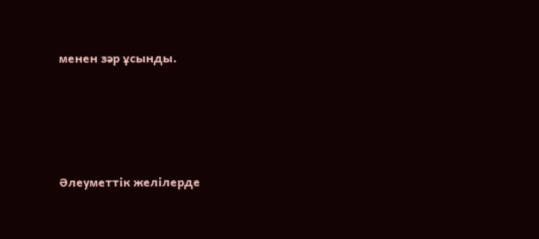менен зәр ұсынды.




Әлеуметтік желілерде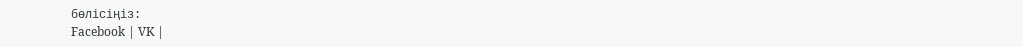бөлісіңіз:
Facebook | VK |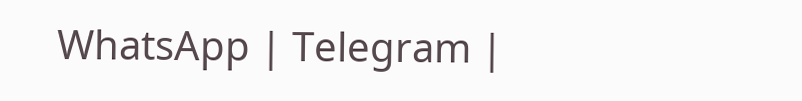WhatsApp | Telegram |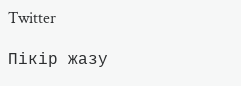Twitter

Пікір жазу